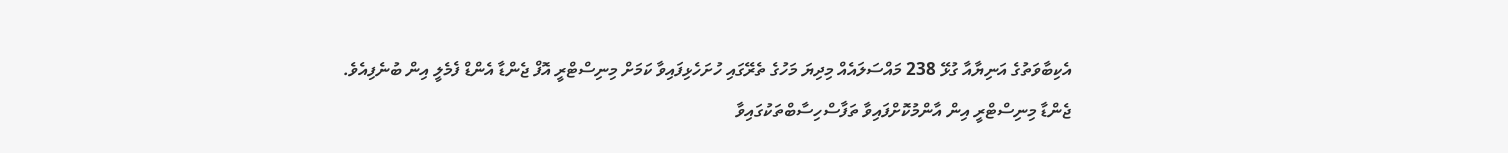އެކިބާވަތުގެ އަނިޔާއާ ގުޅޭ 238 މައްސަލައެއް މިދިޔަ މަހުގެ ތެރޭގައި ހުށަހެޅިފައިވާ ކަމަށް މިނިސްޓްރީ އޮފް ޖެންޑާ އެންޑް ފެމެލީ އިން ބުނެފިއެވެ.
ޖެންޑާ މިނިސްޓްރީ އިން އާންމުކޮށްފައިވާ ތަފާސްހިސާބްތަކުގައިވާ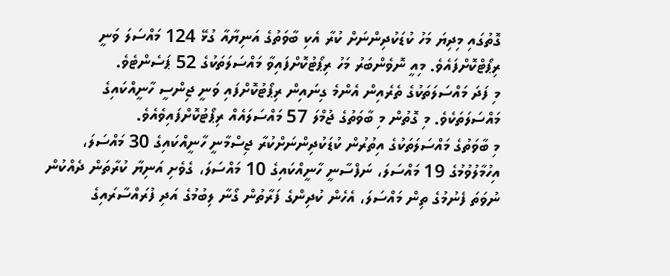ގޮތުގައި މިދިޔަ މަހު ކުޑަކުދިންނަށް ކުރާ އެކި ބާވަތުގެ އަނިޔާއާ ގުޅޭ 124 މައްސަލަ ވަނީ ރިޕޯޓްކޮށްފައެވެ. މިއީ ނޮވެންބަރު މަހު ރިޕޯޓުކޮށްފައިވާ މައްސަލަތަކުގެ 52 ޕަސެންޓެވެ.
މި ފަދަ މައްސަލަތަކުގެ ތެރެއިން އެންމެ ގިނައިން ރިޕޯޓުކޮށްފައި ވަނީ ޖިންސީ ހާނީއްކައިގެ މައްސަލަތަކެވެ. މި ގޮތުން މި ބާވަތުގެ ޖުމްލަ 57 މައްސަލައެއް ރިޕޯޓުކޮށްފައިވެއެވެ.
މި ބާވަތުގެ މައްސަލަތަކުގެ އިތުރުން ކުޑަކުދިންނަށްކުރާ ޖިސްމާނީ ހާނީއްކައިގެ 30 މައްސަލަ، އިހުމާލުވުމުގެ 19 މައްސަލަ، ނަފްސާނީ ހާނީއްކައިގެ 10 މައްސަލަ، ގެވެށި އަނިޔާ ކުރާތަން ދެއްކުން ނުވަތަ ފެނުމުގެ ތިން މައްސަލަ، އެހެން ކުދިންގެ ފަރާތުން ގޯނާ ލިބުމުގެ އަދި ފުރައްސާރައިގެ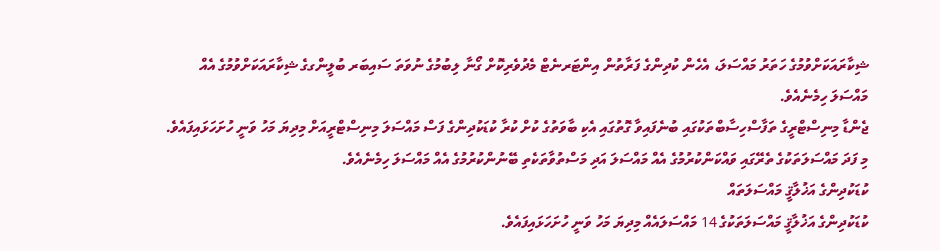ޝިކާރައަކަށްވުމުގެ ހަތަރު މައްސަލަ، އެހެން ކުދިންގެ ފަރާތުން އިންޓަރނެޓް މެދުވެރިކޮށް ގޯނާ ލިބުމުގެ ނުވަތަ ސައިބަރ ބުލީންގގެ ޝިކާރައަކަށްވުމުގެ އެއް މައްސަލަ ހިމެނެއެވެ.
ޖެންޑާ މިނިސްޓްރީގެ ތަފާސްހިސާބްތަކުގައި ބުނެފައިވާ ގޮތުގައި އެކި ބާވަތުގެ ކުށް ކުރާ ކުޑަކުދިންގެ ފަސް މައްސަލަ މިނިސްޓްރީއަށް މިދިޔަ މަހު ވަނީ ހުށަހަޅައިފައެވެ. މި ފަދަ މައްސަލަތަކުގެ ތެރޭގައި ވައްކަންކުރުމުގެ އެއް މައްސަލަ އަދި މަސްތުވާތަކެތި ބޭނުންކުރުމުގެ އެއް މައްސަލަ ހިމެނެއެވެ.
ކުޑަކުދިންގެ އަޚުލާޤީ މައްސަލަތައް
ކުޑަކުދިންގެ އަޚުލާޤީ މައްސަލަތަކުގެ 14 މައްސަލައެއް މިދިޔަ މަހު ވަނީ ހުށަހަޅައިފައެވެ.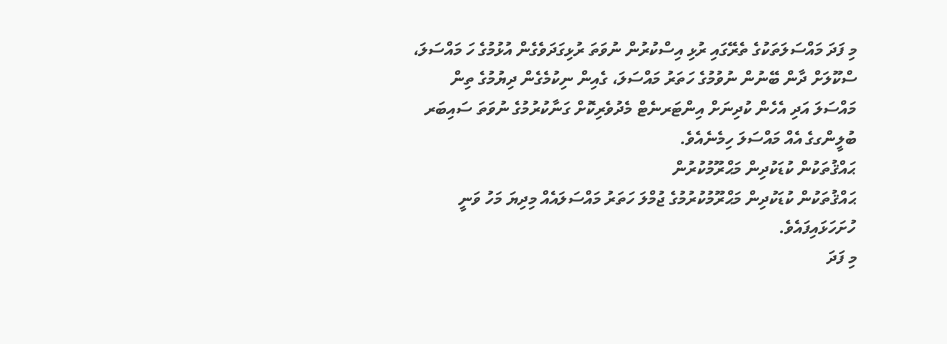މި ފަދަ މައްސަލަތަކުގެ ތެރޭގައި ރުޅި އިސްކުރުން ނުވަތަ ރުޅިގަދަވެގެން އުޅުމުގެ ހަ މައްސަލަ، ސްކޫލަށް ދާން ބޭނުން ނުވުމުގެ ހަތަރު މައްސަލަ، ގެއިން ނިކުމެގެން ދިޔުމުގެ ތިން މައްސަލަ އަދި އެހެން ކުދިނަށް އިންޓަރނެޓް މެދުވެރިކޮށް ގަނާކުރުމުގެ ނުވަތަ ސައިބަރ ބުލީންގގެ އެއް މައްސަލަ ހިމެނެއެވެ.
ޙައްޤުތަކުން ކުޑަކުދިން މަޙްރޫމުކުރުން
ޙައްޤުތަކުން ކުޑަކުދިން މަޙްރޫމުކުރުމުގެ ޖުމްލަ ހަތަރު މައްސަލައެއް މިދިޔަ މަހު ވަނީ ހުށަހަޅައިފައެވެ.
މި ފަދަ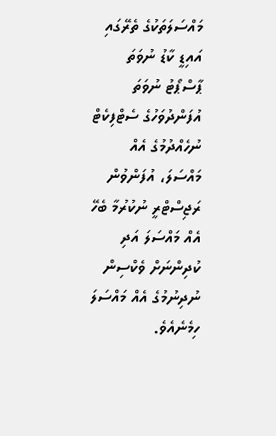މައްސަލަތަކުގެ ތެރޭގައި އައިޑީ ކާޑު ނުވަތަ ޕާސްޕޯޓު ނުވަތަ އުފަންދުވަހުގެ ސެޓްފިކެޓް ނުހެއްދުމުގެ އެއް މައްސަލަ، އުފަންވުން ރަޖިސްޓްރީ ނުކުރުމާ ބެހޭ އެއް މައްސަލަ އަދި ކުދިންނަށް ވެކްސިން ނުދިނުމުގެ އެއް މައްސަލަ ހިމެނެއެވެ.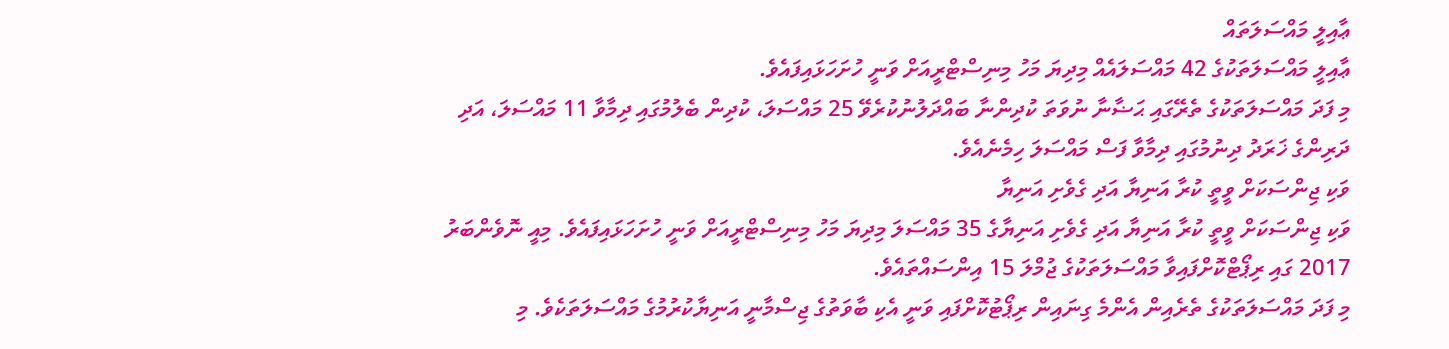ޢާއިލީ މައްސަލަތައް
ޢާއިލީ މައްސަލަތަކުގެ 42 މައްސަލައެއް މިދިޔަ މަހު މިނިސްޓްރީއަށް ވަނީ ހުށަހަޅައިފައެވެ.
މި ފަދަ މައްސަލަތަކުގެ ތެރޭގައި ޙަޟާނާ ނުވަތަ ކުދިންނާ ބައްދަލުނުކުރެވޭ 25 މައްސަލަ، ކުދިން ބެލުމުގައި ދިމާވާ 11 މައްސަލަ، އަދި ދަރިންގެ ޚަރަދު ދިނުމުގައި ދިމާވާ ފަސް މައްސަލަ ހިމެނެއެވެ.
ވަކި ޖިންސަކަށް ވީތީ ކުރާ އަނިޔާ އަދި ގެވެށި އަނިޔާ
ވަކި ޖިންސަކަށް ވީތީ ކުރާ އަނިޔާ އަދި ގެވެށި އަނިޔާގެ 35 މައްސަލަ މިދިޔަ މަހު މިނިސްޓްރީއަށް ވަނީ ހުށަހަޅައިފައެވެ. މިއީ ނޮވެންބަރު 2017 ގައި ރިޕޯޓްކޮށްފައިވާ މައްސަލަތަކުގެ ޖުމްލަ 15 އިންސައްތައެވެ.
މި ފަދަ މައްސަލަތަކުގެ ތެރެއިން އެންމެ ގިނައިން ރިޕޯޓުކޮށްފައި ވަނީ އެކި ބާވަތުގެ ޖިސްމާނީ އަނިޔާކުރުމުގެ މައްސަލަތަކެވެ. މި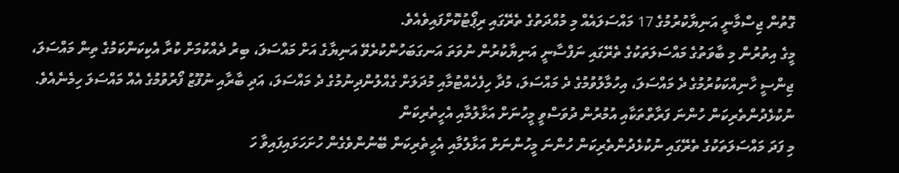ގޮތުން ޖިސްމާނީ އަނިޔާކުރުމުގެ 17 މައްސަލައެއް މި މުއްދަތުގެ ތެރޭގައި ރިޕޯޓުކޮށްފައިވެއެވެ.
މީގެ އިތުރުން މި ބާވަތުގެ މައްސަލަތަކުގެ ތެރޭގައި ނަފްސާނީ އަނިޔާކުރުން ނުވަތަ އަނގަބަހުންކުރެވޭ އަނިޔާގެ އަށް މައްސަލަ، ބިރު ދެއްކުމަށް ކުރާ އެކިކަންކަމުގެ ތިން މައްސަލަ، ޖިންސީ ހާނިއްކަކުރުމުގެ ދެ މައްސަލަ، އިހުމާލުވުމުގެ ދެ މައްސަލަ، މުދާ ހިފެހެއްޓުމާއި މުދަލަށް ގެއްލުންދިނުމުގެ ދެ މައްސަލަ، އަދި ބާރާއި ނުފޫޒު ފޯރުވުމުގެ އެއް މައްސަލަ ހިމެނެއެވެ.
ނުކުޅެދުންތެރިކަން ހުންނަ ފަރާތްތަކާއި އުމުރުން ދުވަސްވީ މީހުނަށް އަޅާލުމާއި އެހީތެރިކަން
މި ފަދަ މައްސަލަތަކުގެ ތެރޭގައި ނުކުޅެދުންތެރިކަން ހުންނަ މީހުންނަށް އަޅާލުމާއި އެހީތެރިކަން ބޭނުންވެގެން ހުށަހަޅައިފައިވާ ހަ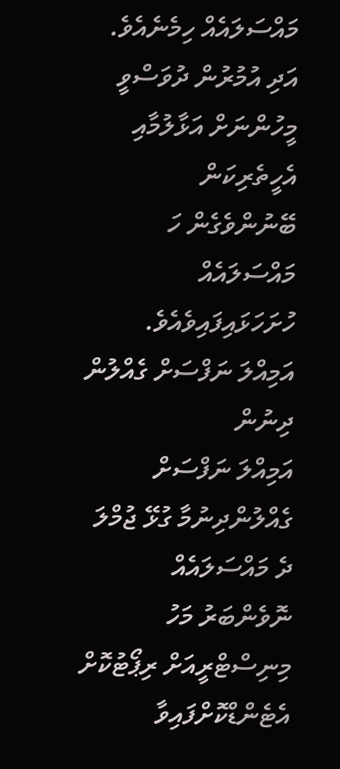މައްސަލައެއް ހިމެނެއެވެ. އަދި އުމުރުން ދުވަސްވީ މީހުންނަށް އަޅާލުމާއި އެހީތެރިކަން ބޭނުންވެގެން ހަ މައްސަލައެއް ހުށަހަޅައިފައިވެއެވެ.
އަމިއްލަ ނަފްސަށް ގެއްލުން ދިނުން
އަމިއްލަ ނަފްސަށް ގެއްލުންދިނުމާ ގުޅޭ ޖުމްލަ ދެ މައްސަލައެއް ނޮވެންބަރު މަހު މިނިސްޓްރީއަށް ރިޕޯޓުކޮށް އެޓެންޑްކޮށްފައިވާ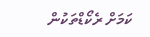ކަމަށް ރެކޯޑްތަކުން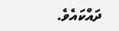ދައްކައެވެ.